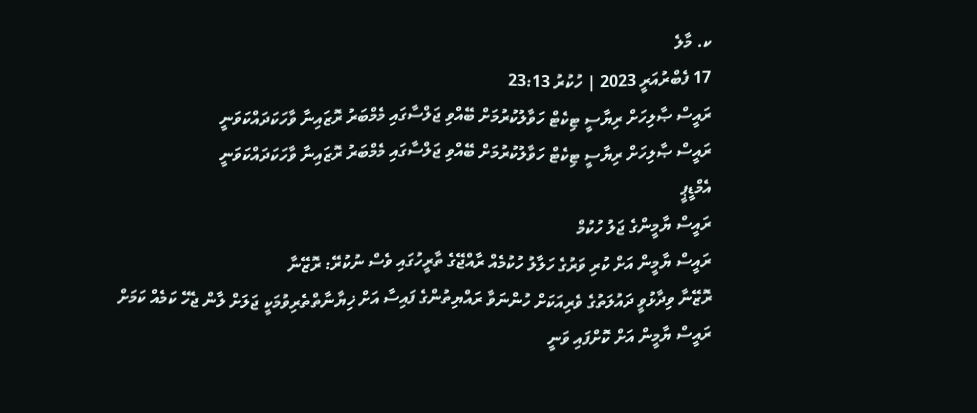ކ. މާލެ
17 ފެބްރުއަރީ 2023 | ހުކުރު 23:13
ރައީސް ޞާލިހަށް ރިޔާސީ ޓިކެޓް ހަވާލުކުރުމަށް ބޭއްވި ޖަލްސާގައި މެމްބަރު ރޮޒައިނާ ވާހަކަދައްކަވަނީ
ރައީސް ޞާލިހަށް ރިޔާސީ ޓިކެޓް ހަވާލުކުރުމަށް ބޭއްވި ޖަލްސާގައި މެމްބަރު ރޮޒައިނާ ވާހަކަދައްކަވަނީ
އެމްޑީޕީ
ރައީސް ޔާމީންގެ ޖަލު ހުކުމް
ރައީސް ޔާމީން އަށް ކުރި ވަރުގެ ހަލާލު ހުކުމެއް ރާއްޖޭގެ ތާރީހުގައި ވެސް ނުކުރޭ: ރޮޒޭނާ
ރޮޒޭނާ ވިދާޅުވީ ދައުލަތުގެ ވެރިއަކަށް ހުންނަވާ ރައްޔިތުންގެ ފައިސާ އަށް ޚިޔާނާތްތެރިވުމަކީ ޖަލަށް ލާން ޖެހޭ ކަމެއް ކަމަށް
ރައީސް ޔާމީން އަށް ކޮށްފައި ވަނީ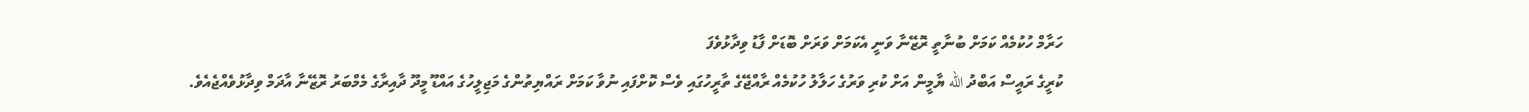ހަރާމް ހުކުމެއް ކަމަށް ބުނާތީ ރޮޒޭނާ ވަނީ އެކަމަށް ވަރަށް ބޮޑަށް ފާޑު ވިދާޅުވެފަ
ކުރީގެ ރައީސް އަބްދު الله ޔާމީން އަށް ކުރި ވަރުގެ ހަލާލު ހުކުމެއް ރާއްޖޭގެ ތާރީހުގައި ވެސް ކޮށްފައި ނުވާ ކަމަށް ރައްޔިތުންގެ މަޖިލީހުގެ އައްޑޫ މީދޫ ދާއިރާގެ މެމްބަރު ރޮޒޭނާ އާދަމް ވިދާޅުވެއްޖެއެވެ.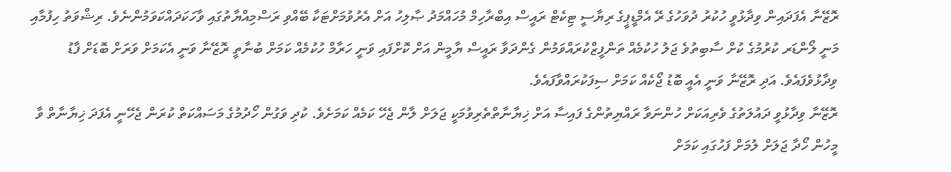ރޮޒޭނާ އެފަދައިން ވިދާޅުވީ ހުކުރު ދުވަހުގެ ރޭ އެމްޑީޕީގެ ރިޔާސީ ޓިކެޓް ރައީސް އިބްރާހިމް މުހައްމަދު ޞާލިހު އަށް އެރުވުމަށްޓަކާ ބޭއްވި ރަސްމިއްޔާތުގައި ވާހަކަދައްކަވަމުންނެވެ. ރިޝްވަތު ހިފުމާއި މަނީ ލޯންޑަރ ކުރުމުގެ ކުށް ސާބިތުވެ ޖަލު ހުކުމެއް ތަންފީޒްކުރައްވަމުން ގެންދަވާ ރައީސް ޔާމީން އަށް ކޮށްފައި ވަނީ ހަރާމް ހުކުމެއް ކަމަށް ބުނާތީ ރޮޒޭނާ ވަނީ އެކަމަށް ވަރަށް ބޮޑަށް ފާޑު ވިދާޅުވެފައެވެ. އަދި ރޮޒޭނާ ވަނީ އެއީ ބޮޑު ޖޯކެއް ކަމަށް ސިފަކުރައްވާފައެވެ.
ރޮޒޭނާ ވިދާޅުވީ ދައުލަތުގެ ވެރިއަކަށް ހުންނަވާ ރައްޔިތުންގެ ފައިސާ އަށް ޚިޔާނާތްތެރިވުމަކީ ޖަލަށް ލާން ޖެހޭ ކަމެއް ކަމަށެވެ. ކުދި ވަގުން ހޯދުމުގެ މަސައްކަތް ކުރަން ޖެހޭނީ އެފަދަ ޚިޔާނާތް ވާ މީހުން ހޯދާ ޖަލަށް ލުމަށް ފަހުގައި ކަމަށް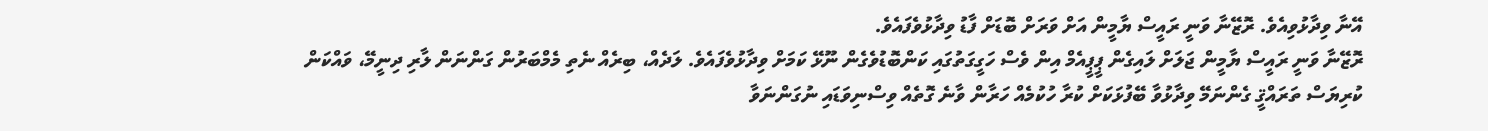އޭނާ ވިދާޅުވިއެވެ. ރޮޒޭނާ ވަނީ ރައީސް ޔާމީން އަށް ވަރަށް ބޮޑަށް ފާޑު ވިދާޅުވެފައެވެ.
ރޮޒޭނާ ވަނީ ރައީސް ޔާމީން ޖަލަށް ލައިގެން ޕީޕީއެމް އިން ވެސް ހަގީގަތުގައި ކަންބޮޑުވެގެން ނޫޅޭ ކަމަށް ވިދާޅުވެފައެވެ. ލަދެއް، ބިރެއް ނެތި މެމްބަރުން ގަންނަން ލާރި ދިނީމޭ، ވައްކަން ކުރިޔަސް ތަރައްޤީ ގެންނަމޭ ވިދާޅުވާ ބޭފުޅަކަށް ކުރާ ހުކުމެއް ހަރާން ވާނެ ގޮތެއް ވިސްނިވަޑައި ނުގަންނަވާ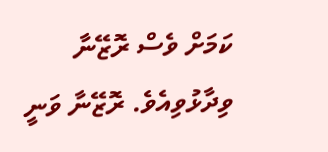ކަމަށް ވެސް ރޮޒޭނާ ވިދާޅުވިއެވެ. ރޮޒޭނާ ވަނީ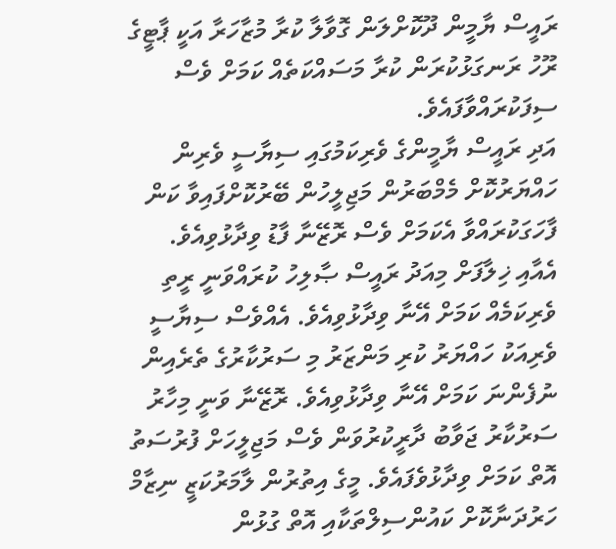ރައީސް ޔާމީން ދޫކޮށްލަން ގޮވާލާ ކުރާ މުޒާހަރާ އަކީ ޕާޓީގެ ރޫހު ރަނގަޅުކުރަން ކުރާ މަސައްކަތެއް ކަމަށް ވެސް ސިފަކުރައްވާފައެވެ.
އަދި ރައީސް ޔާމީންގެ ވެރިކަމުގައި ސިޔާސީ ވެރިން ހައްޔަރުކޮށް މެމްބަރުން މަޖިލީހުން ބޭރުކޮށްފައިވާ ކަން ފާހަގަކުރައްވާ އެކަމަށް ވެސް ރޮޒޭނާ ފާޑު ވިދާޅުވިއެވެ. އެއާއި ޚިލާފަށް މިއަދު ރައީސް ޞާލިހު ކުރައްވަނީ ރީތި ވެރިކަމެއް ކަމަށް އޭނާ ވިދާޅުވިއެވެ. އެއްވެސް ސިޔާސީ ވެރިއަކު ހައްޔަރު ކުރި މަންޒަރު މި ސަރުކާރުގެ ތެރެއިން ނުފެންނަ ކަމަށް އޭނާ ވިދާޅުވިއެވެ. ރޮޒޭނާ ވަނީ މިހާރު ސަރުކާރު ޖަވާބު ދާރީކުރުވަން ވެސް މަޖިލީހަށް ފުރުސަތު އޮތް ކަމަށް ވިދާޅުވެފައެވެ. މީގެ އިތުރުން ލާމަރުކަޒީ ނިޒާމް ހަރުދަނާކޮށް ކައުންސިލްތަކާއި އޮތް ގުޅުން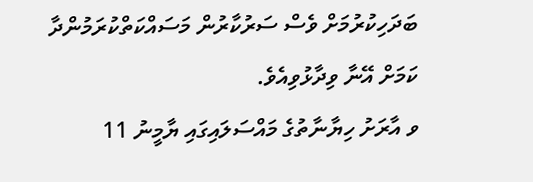ބަދަހިކުރުމަށް ވެސް ސަރުކާރުން މަސައްކަތްކުރަމުންދާ ކަމަށް އޭނާ ވިދާޅުވިއެވެ.
ވ އާރަށު ހިޔާނާތުގެ މައްސަލައިގައި ޔާމީނު 11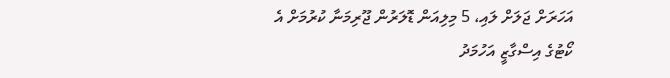އަހަރަށް ޖަލަށް ލައި، 5 މިލިއަން ޑޮލަރުން ޖޫރިމަނާ ކުރުމަށް އެ ކޯޓުގެ އިސްގާޒީ އަހުމަދު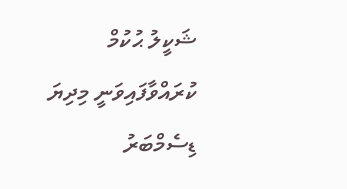ޝަކީލު ޙުކުމް ކުރައްވާފައިވަނީ މިދިޔަ ޑިސެމްބަރު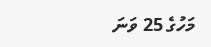މަހުގެ 25 ވަނަ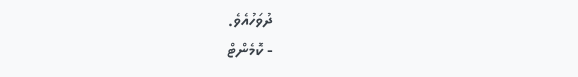ދުވަހުއެވެ.
- ކޮމެންޓް